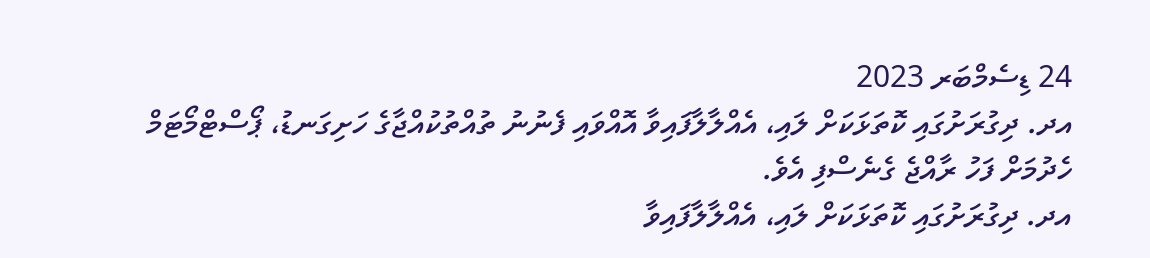24 ޑިސެމްބަރ 2023
އދ. ދިގުރަށުގައި ކޮތަޅަކަށް ލައި، އެއްލާލާފައިވާ އޮއްވައި ފެނުނު ތުއްތުކުއްޖާގެ ހަށިގަނޑު، ޕޯސްޓްމޯޓަމް ހެދުމަށް ފަހު ރާއްޖެ ގެނެސްފި އެވެ.
އދ. ދިގުރަށުގައި ކޮތަޅަކަށް ލައި، އެއްލާލާފައިވާ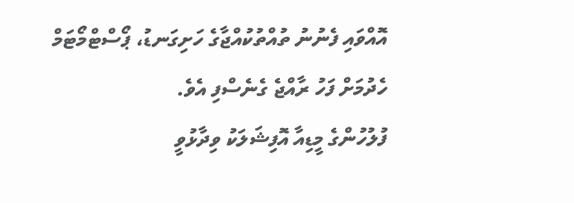އޮއްވައި ފެނުނު ތުއްތުކުއްޖާގެ ހަށިގަނޑު، ޕޯސްޓްމޯޓަމް ހެދުމަށް ފަހު ރާއްޖެ ގެނެސްފި އެވެ.
ފުލުހުންގެ މީޑިއާ އޮފިޝަލަކު ވިދާޅުވީ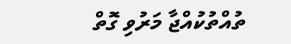ތުއްތުކުއްޖާ މަރުވި ގޮތް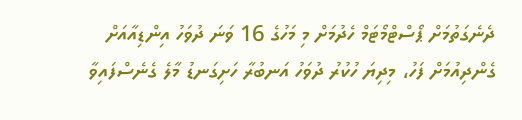ދެނެގަތުމަށް ޕޯސްޓްމޯޓަމް ހެދުމަށް މި މަހުގެ 16 ވަނަ ދުވަހު އިންޑިއާއަށް ގެންދިއުމަށް ފަހު، މިދިޔަ ހުކުރު ދުވަހު އަނބުރާ ހަށިގަނޑު މާލެ ގެނެސްފައިވާ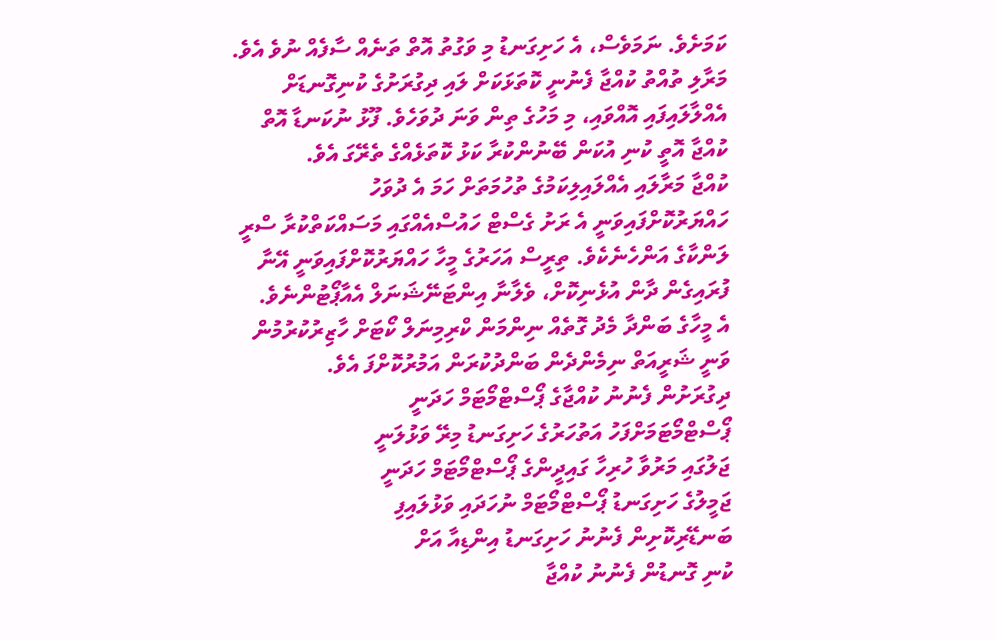ކަމަށެވެ. ނަމަވެސް، އެ ހަށިގަނޑު މި ވަގުތު އޮތް ތަނެއް ސާފެއް ނުވެ އެވެ.
މަރާލި ތުއްތު ކުއްޖާ ފެނުނީ ކޮތަޅަކަށް ލައި ދިގުރަށުގެ ކުނިގޮނޑަށް އެއްލާލައިފައި އޮއްވައި، މި މަހުގެ ތިން ވަނަ ދުވަހެވެ. ފޫޅު ނުކަނޑާ އޮތް ކުއްޖާ އޮތީ ކުނި އުކަން ބޭނުންކުރާ ކަޅު ކޮތަޅެއްގެ ތެރޭގަ އެވެ.
ކުއްޖާ މަރާލައި އެއްލައިލިކަމުގެ ތުހުމަތަށް ހަމަ އެ ދުވަހު ހައްޔަރުކޮށްފައިވަނީ އެ ރަށު ގެސްޓް ހައުސްއެއްގައި މަސައްކަތްކުރާ ސްރީ ލަންކާގެ އަންހެނެކެވެ. ތިރީސް އަހަރުގެ މީހާ ހައްޔަރުކޮށްފައިވަނީ އޭނާ ފުރައިގެން ދާން އުޅެނިކޮށް، ވެލާނާ އިންޓަނޭޝަނަލް އެއާޕޯޓުންނެވެ.
އެ މީހާގެ ބަންދާ މެދު ގޮތެއް ނިންމަން ކްރިމިނަލް ކޯޓަށް ހާޒިރުކުރުމުން ވަނީ ޝަރީއަތް ނިމެންދެން ބަންދުކުރަން އަމުރުކޮށްފަ އެވެ.
ދިގުރަށުން ފެނުނު ކުއްޖާގެ ޕޯސްޓްމޯޓަމް ހަދަނީ
ޕޯސްޓްމޯޓަމަށްފަހު އަތުހަރުގެ ހަށިގަނޑު މިރޭ ވަޅުލަނީ
ޖަލުގައި މަރުވާ ހުރިހާ ގައިދީންގެ ޕޯސްޓްމޯޓަމް ހަދަނީ
ޖަމީލުގެ ހަށިގަނޑު ޕޯސްޓްމޯޓަމް ނުހަދައި ވަޅުލައިފި
ބަނޑޭރިކޮށިން ފެނުނު ހަށިގަނޑު އިންޑިއާ އަށް
ކުނި ގޮނޑުން ފެނުނު ކުއްޖާ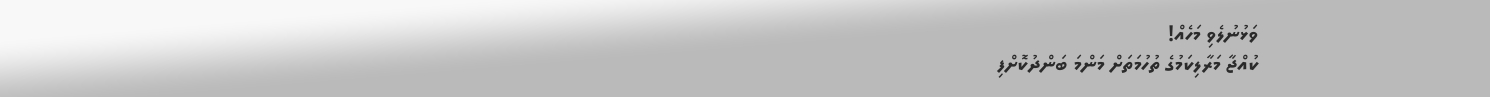ވަޅުނުލެވި މަހެއް!
ކުއްޖާ މަރާލިކަމުގެ ތުހުމަތަށް މަންމަ ބަންދުކޮށްފި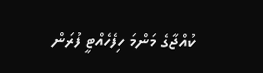ކުއްޖާގެ މަންމަ ހިފެހެއްޓީ ފުރަން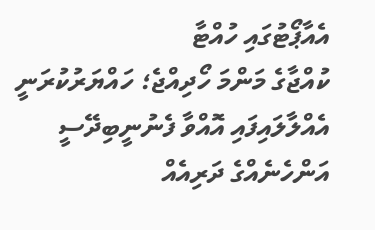އެއާޕޯޓުގައި ހުއްޓާ
ކުއްޖާގެ މަންމަ ހޯދިއްޖެ؛ ހައްޔަރުކުރަނީ
އެއްލާލައިފައި އޮއްވާ ފެނުނީބިދޭސީ އަންހެނެއްގެ ދަރިއެއް